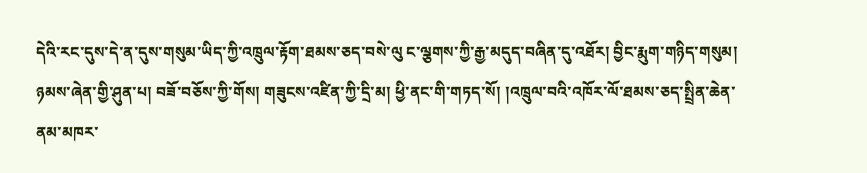དེའི་རང་དུས་དེ་ན་དུས་གསུམ་ཡིད་ཀྱི་འཁྲུལ་རྟོག་ཐམས་ཅད་བསེ་ལུ ང་ལྕགས་ཀྱི་རྒྱ་མདུད་བཞིན་དུ་འཐོར། བྱིང་རྨུག་གཉིད་གསུམ། ཉམས་ཞེན་གྱི་ཤུན་པ། བཟོ་བཅོས་ཀྱི་གོས། གཟུངས་འཛིན་ཀྱི་དྲི་མ། ཕྱི་ནང་གི་གཏད་སོ། །འཁྲུལ་བའི་འཁོར་ལོ་ཐམས་ཅད་སྤྲིན་ཆེན་ནམ་མཁར་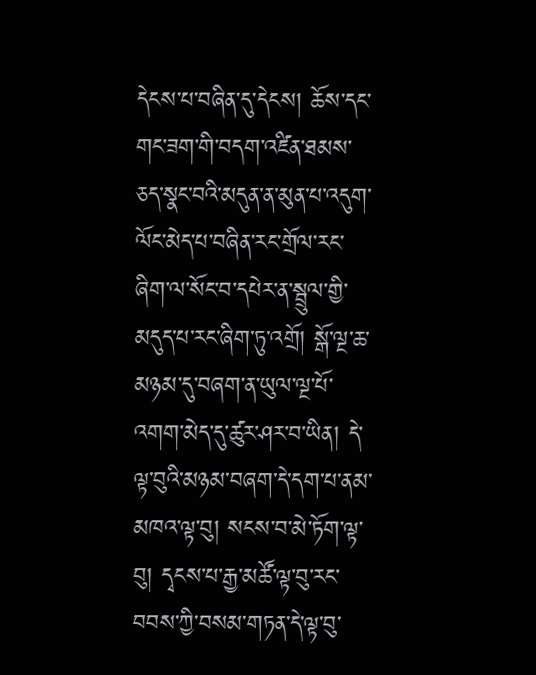དེངས་པ་བཞིན་དུ་དེངས། ཆོས་དང་གང་ཟག་གི་བདག་འཛིན་ཐམས་ཅད་སྣང་བའི་མདུན་ན་མུན་པ་འདུག་ལོང་མེད་པ་བཞིན་རང་གྲོལ་རང་ཞིག་ལ་སོང་བ་དཔེར་ན་སྦྲུལ་གྱི་མདུད་པ་རང་ཞིག་ཏུ་འགྲོ། སྒོ་ལྔ་ཆ་མཉམ་དུ་བཞག་ན་ཡུལ་ལྔ་པོ་འགག་མེད་དུ་ཚུར་ཤར་བ་ཡིན། དེ་ལྟ་བུའི་མཉམ་བཞག་དེ་དག་པ་ནམ་མཁའ་ལྟ་བུ། སངས་བ་མེ་ཏོག་ལྟ་བུ། དྭངས་པ་རྒྱ་མཚོ་ལྟ་བུ་རང་བབས་ཀྱི་བསམ་གཏན་དེ་ལྟ་བུ་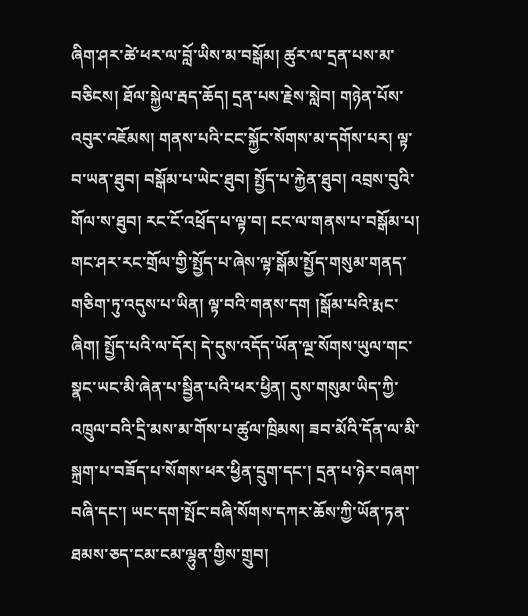ཞིག་ཤར་ཚེ་ཕར་ལ་བློ་ཡིས་མ་བསྒོམ། ཚུར་ལ་དྲན་པས་མ་བཅིངས། ཐོལ་སྐྱེལ་རྦད་ཆོད། དྲན་པས་རྗེས་སླེབ། གཉེན་པོས་འབུར་འཇོམས། གནས་པའི་ངང་སྐྱོང་སོགས་མ་དགོས་པར། ལྟ་བ་ཡན་ཐུབ། བསྒོམ་པ་ཡེང་ཐུབ། སྤྱོད་པ་རྐྱེན་ཐུབ། འབྲས་བུའི་གོལ་ས་ཐུབ། རང་ངོ་འཕྲོད་པ་ལྟ་བ། ངང་ལ་གནས་པ་བསྒོམ་པ། གང་ཤར་རང་གྲོལ་གྱི་སྤྱོད་པ་ཞེས་ལྟ་སྒོམ་སྤྱོད་གསུམ་གནད་གཅིག་ཏུ་འདུས་པ་ཡིན། ལྟ་བའི་གནས་དག །སྒོམ་པའི་རྨང་ཞིག། སྤྱོད་པའི་ལ་དོར། དེ་དུས་འདོད་ཡོན་ལྔ་སོགས་ཡུལ་གང་སྣང་ཡང་མི་ཞེན་པ་སྦྱིན་པའི་ཕར་ཕྱིན། དུས་གསུམ་ཡིད་ཀྱི་འཁྲུལ་བའི་དྲི་མས་མ་གོས་པ་ཚུལ་ཁྲིམས། ཟབ་མོའི་དོན་ལ་མི་སྐྲག་པ་བཟོད་པ་སོགས་ཕར་ཕྱིན་དྲུག་དང་། དྲན་པ་ཉེར་བཞག་བཞི་དང་། ཡང་དག་སྤོང་བཞི་སོགས་དཀར་ཆོས་ཀྱི་ཡོན་ཏན་ཐམས་ཅད་ངམ་ངམ་ལྷུན་གྱིས་གྲུབ།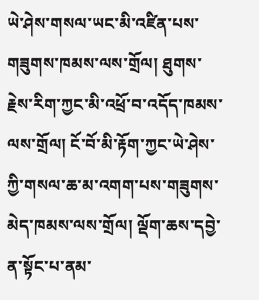ཡེ་ཤེས་གསལ་ཡང་མི་འཛིན་པས་གཟུགས་ཁམས་ལས་གྲོལ། ཐུགས་རྗེས་རིག་ཀྱང་མི་འཕྲོ་བ་འདོད་ཁམས་ལས་གྲོལ། ངོ་བོ་མི་རྟོག་ཀྱང་ཡེ་ཤེས་ཀྱི་གསལ་ཆ་མ་འགག་པས་གཟུགས་མེད་ཁམས་ལས་གྲོལ། ལྡོག་ཆས་དབྱེ་ན་སྟོང་པ་ནམ་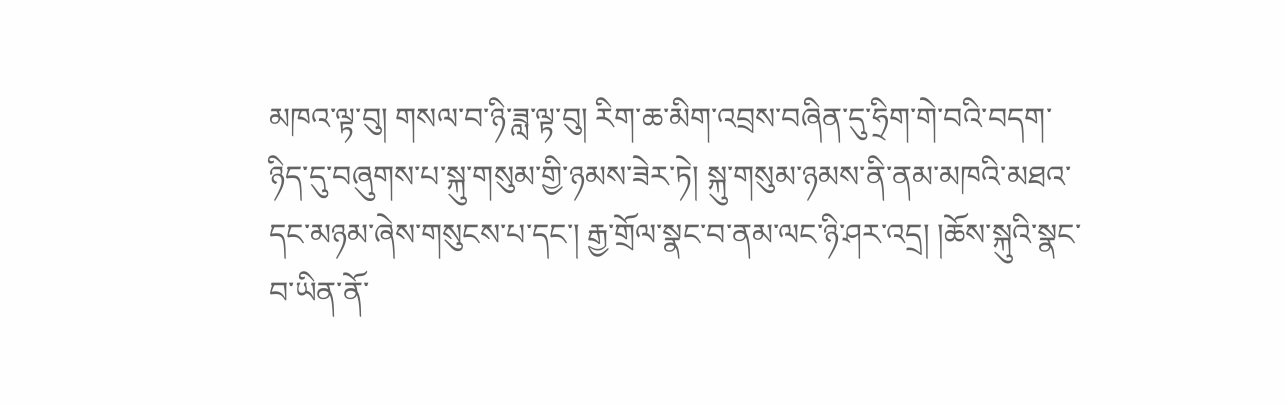མཁའ་ལྟ་བུ། གསལ་བ་ཉི་ཟླ་ལྟ་བུ། རིག་ཆ་མིག་འབྲས་བཞིན་དུ་ཧྲིག་གེ་བའི་བདག་ཉིད་དུ་བཞུགས་པ་སྐུ་གསུམ་གྱི་ཉམས་ཟེར་ཏེ། སྐུ་གསུམ་ཉམས་ནི་ནམ་མཁའི་མཐའ་དང་མཉམ་ཞེས་གསུངས་པ་དང་། རྒྱ་གྲོལ་སྣང་བ་ནམ་ལང་ཉི་ཤར་འདྲ། །ཆོས་སྐུའི་སྣང་བ་ཡིན་ནོ་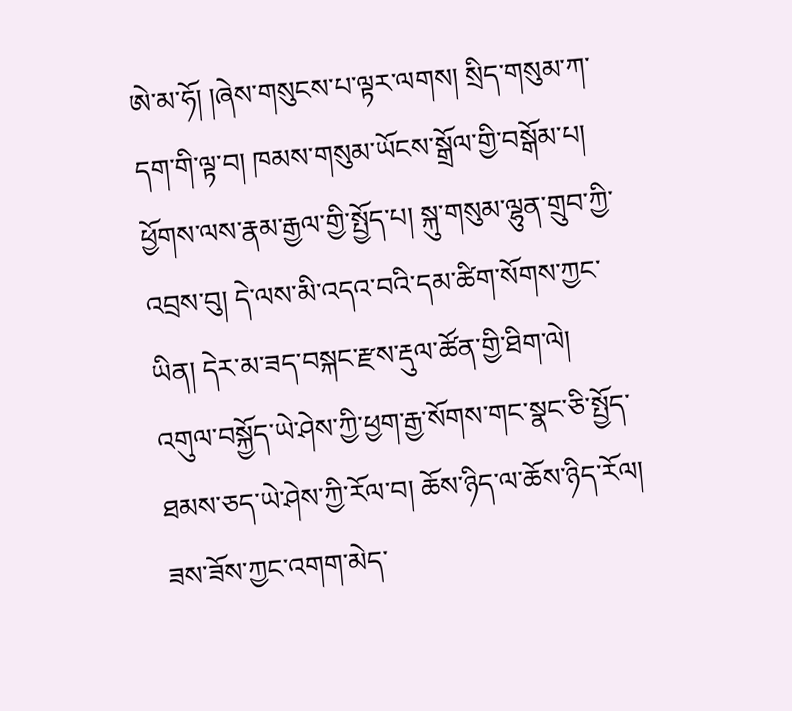ཨེ་མ་ཧོ། །ཞེས་གསུངས་པ་ལྟར་ལགས། སྲིད་གསུམ་ཀ་དག་གི་ལྟ་བ། ཁམས་གསུམ་ཡོངས་སྒྲོལ་གྱི་བསྒོམ་པ། ཕྱོགས་ལས་རྣམ་རྒྱལ་གྱི་སྤྱོད་པ། སྐུ་གསུམ་ལྷུན་གྲུབ་ཀྱི་འབྲས་བུ། དེ་ལས་མི་འདའ་བའི་དམ་ཚིག་སོགས་ཀྱང་ཡིན། དེར་མ་ཟད་བསྐང་རྫས་རྡུལ་ཚོན་གྱི་ཐིག་ལེ། འགུལ་བསྐྱོད་ཡེ་ཤེས་ཀྱི་ཕྱག་རྒྱ་སོགས་གང་སྣང་ཅི་སྤྱོད་ཐམས་ཅད་ཡེ་ཤེས་ཀྱི་རོལ་བ། ཆོས་ཉིད་ལ་ཆོས་ཉིད་རོལ། ཟས་ཟོས་ཀྱང་འགག་མེད་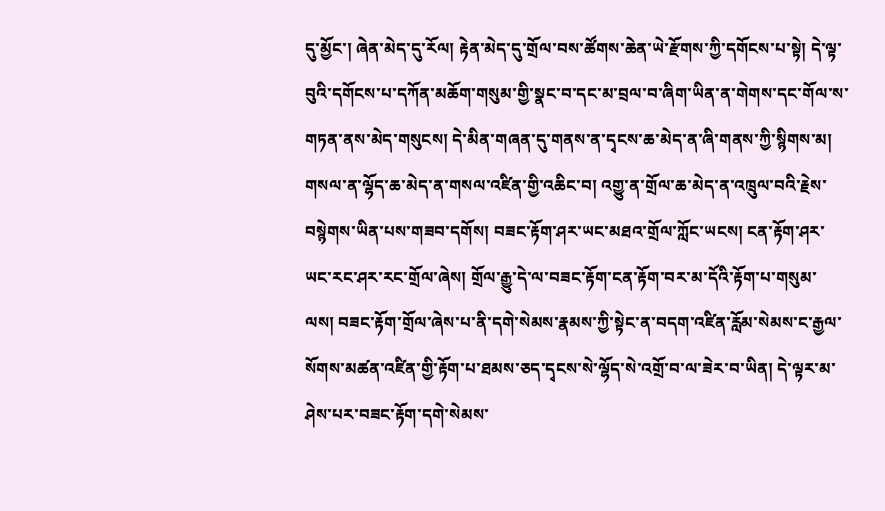དུ་མྱོང་། ཞེན་མེད་དུ་རོལ། རྟེན་མེད་དུ་གྲོལ་བས་ཚོགས་ཆེན་ཡེ་རྫོགས་ཀྱི་དགོངས་པ་སྟེ། དེ་ལྟ་བུའི་དགོངས་པ་དཀོན་མཆོག་གསུམ་གྱི་སྣང་བ་དང་མ་བྲལ་བ་ཞིག་ཡིན་ན་གེགས་དང་གོལ་ས་གཏན་ནས་མེད་གསུངས། དེ་མིན་གཞན་དུ་གནས་ན་དྭངས་ཆ་མེད་ན་ཞི་གནས་ཀྱི་སྙིགས་མ། གསལ་ན་ལྷོད་ཆ་མེད་ན་གསལ་འཛིན་གྱི་འཆིང་བ། འགྱུ་ན་གྲོལ་ཆ་མེད་ན་འཁྲུལ་བའི་རྗེས་བསྙེགས་ཡིན་པས་གཟབ་དགོས། བཟང་རྟོག་ཤར་ཡང་མཐའ་གྲོལ་ཀློང་ཡངས། ངན་རྟོག་ཤར་ཡང་རང་ཤར་རང་གྲོལ་ཞེས། གྲོལ་རྒྱུ་དེ་ལ་བཟང་རྟོག་ངན་རྟོག་བར་མ་དོའི་རྟོག་པ་གསུམ་ལས། བཟང་རྟོག་གྲོལ་ཞེས་པ་ནི་དགེ་སེམས་རྣམས་ཀྱི་སྟེང་ན་བདག་འཛིན་རློམ་སེམས་ང་རྒྱལ་སོགས་མཚན་འཛིན་གྱི་རྟོག་པ་ཐམས་ཅད་དྭངས་སེ་ལྷོད་སེ་འགྲོ་བ་ལ་ཟེར་བ་ཡིན། དེ་ལྟར་མ་ཤེས་པར་བཟང་རྟོག་དགེ་སེམས་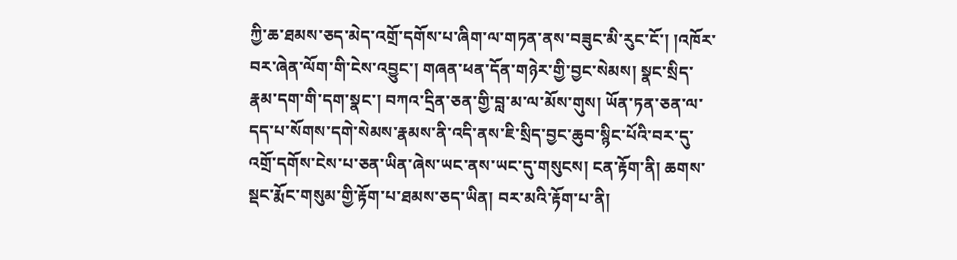ཀྱི་ཆ་ཐམས་ཅད་མེད་འགྲོ་དགོས་པ་ཞིག་ལ་གཏན་ནས་བཟུང་མི་རུང་ངོ་། །འཁོར་བར་ཞེན་ལོག་གི་ངེས་འབྱུང་། གཞན་ཕན་དོན་གཉེར་གྱི་བྱང་སེམས། སྣང་སྲིད་རྣམ་དག་གི་དག་སྣང་། བཀའ་དྲིན་ཅན་གྱི་བླ་མ་ལ་མོས་གུས། ཡོན་ཏན་ཅན་ལ་དད་པ་སོགས་དགེ་སེམས་རྣམས་ནི་འདི་ནས་ཇི་སྲིད་བྱང་ཆུབ་སྙིང་པོའི་བར་དུ་འགྲོ་དགོས་ངེས་པ་ཅན་ཡིན་ཞེས་ཡང་ནས་ཡང་དུ་གསུངས། ངན་རྟོག་ནི། ཆགས་སྡང་རྨོང་གསུམ་གྱི་རྟོག་པ་ཐམས་ཅད་ཡིན། བར་མའི་རྟོག་པ་ནི།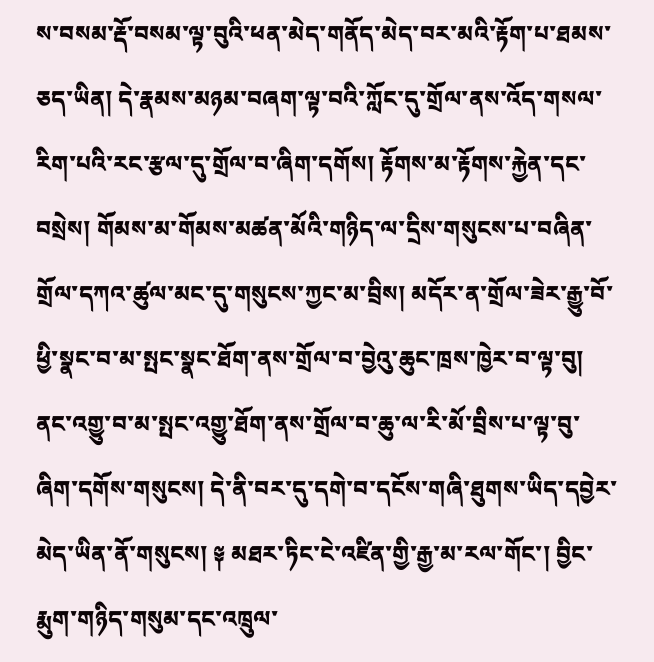ས་བསམ་རྡོ་བསམ་ལྟ་བུའི་ཕན་མེད་གནོད་མེད་བར་མའི་རྟོག་པ་ཐམས་ཅད་ཡིན། དེ་རྣམས་མཉམ་བཞག་ལྟ་བའི་ཀློང་དུ་གྲོལ་ནས་འོད་གསལ་རིག་པའི་རང་རྩལ་དུ་གྲོལ་བ་ཞིག་དགོས། རྟོགས་མ་རྟོགས་རྐྱེན་དང་བསྲེས། གོམས་མ་གོམས་མཚན་མོའི་གཉིད་ལ་དྲིས་གསུངས་པ་བཞིན་གྲོལ་དཀའ་ཚུལ་མང་དུ་གསུངས་ཀྱང་མ་བྲིས། མདོར་ན་གྲོལ་ཟེར་རྒྱུ་བོ་ཕྱི་སྣང་བ་མ་སྤང་སྣང་ཐོག་ནས་གྲོལ་བ་བྱེའུ་ཆུང་ཁྲས་ཁྱེར་བ་ལྟ་བུ། ནང་འགྱུ་བ་མ་སྤང་འགྱུ་ཐོག་ནས་གྲོལ་བ་ཆུ་ལ་རི་མོ་བྲིས་པ་ལྟ་བུ་ཞིག་དགོས་གསུངས། དེ་ནི་བར་དུ་དགེ་བ་དངོས་གཞི་ཐུགས་ཡིད་དབྱེར་མེད་ཡིན་ནོ་གསུངས། ༈ མཐར་ཏིང་ངེ་འཛིན་གྱི་རྒྱ་མ་རལ་གོང་། བྱིང་རྨུག་གཉིད་གསུམ་དང་འཁྲུལ་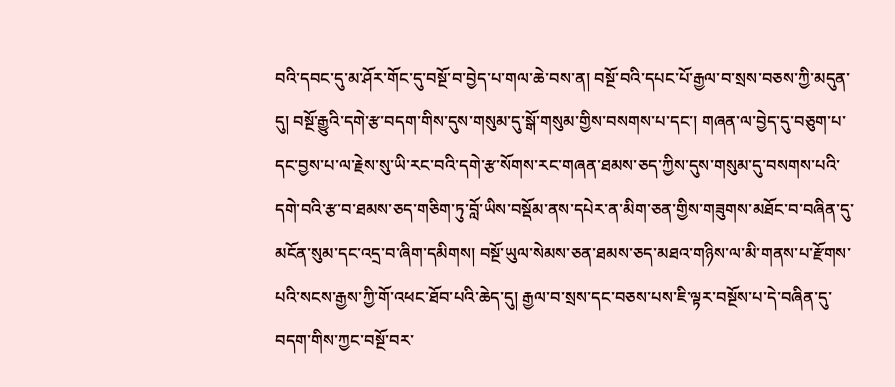བའི་དབང་དུ་མ་ཤོར་གོང་དུ་བསྔོ་བ་བྱེད་པ་གལ་ཆེ་བས་ན། བསྔོ་བའི་དཔང་པོ་རྒྱལ་བ་སྲས་བཅས་ཀྱི་མདུན་དུ། བསྔོ་རྒྱུའི་དགེ་རྩ་བདག་གིས་དུས་གསུམ་དུ་སྒོ་གསུམ་གྱིས་བསགས་པ་དང་། གཞན་ལ་བྱེད་དུ་བཅུག་པ་དང་བྱས་པ་ལ་རྗེས་སུ་ཡི་རང་བའི་དགེ་རྩ་སོགས་རང་གཞན་ཐམས་ཅད་ཀྱིས་དུས་གསུམ་དུ་བསགས་པའི་དགེ་བའི་རྩ་བ་ཐམས་ཅད་གཅིག་ཏུ་བློ་ཡིས་བསྡོམ་ནས་དཔེར་ན་མིག་ཅན་གྱིས་གཟུགས་མཐོང་བ་བཞིན་དུ་མངོན་སུམ་དང་འདྲ་བ་ཞིག་དམིགས། བསྔོ་ཡུལ་སེམས་ཅན་ཐམས་ཅད་མཐའ་གཉིས་ལ་མི་གནས་པ་རྫོགས་པའི་སངས་རྒྱས་ཀྱི་གོ་འཕང་ཐོབ་པའི་ཆེད་དུ། རྒྱལ་བ་སྲས་དང་བཅས་པས་ཇི་ལྟར་བསྔོས་པ་དེ་བཞིན་དུ་བདག་གིས་ཀྱང་བསྔོ་བར་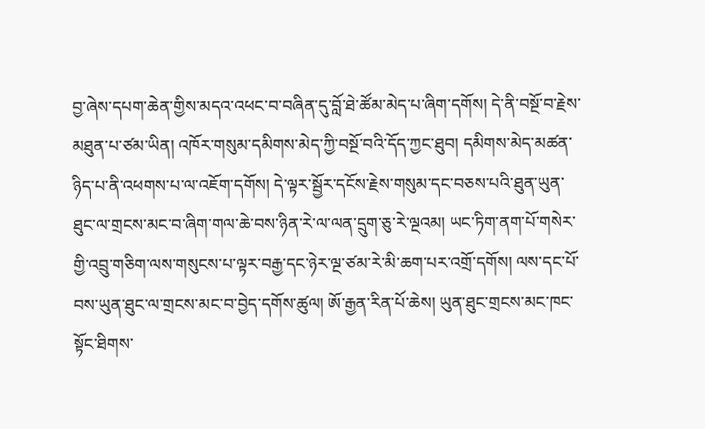བྱ་ཞེས་དཔག་ཆེན་གྱིས་མདའ་འཕང་བ་བཞིན་དུ་བློ་ཐེ་ཚོམ་མེད་པ་ཞིག་དགོས། དེ་ནི་བསྔོ་བ་རྗེས་མཐུན་པ་ཙམ་ཡིན། འཁོར་གསུམ་དམིགས་མེད་ཀྱི་བསྔོ་བའི་དོད་ཀྱང་ཐུབ། དམིགས་མེད་མཚན་ཉིད་པ་ནི་འཕགས་པ་ལ་འཇོག་དགོས། དེ་ལྟར་སྦྱོར་དངོས་རྗེས་གསུམ་དང་བཅས་པའི་ཐུན་ཡུན་ཐུང་ལ་གྲངས་མང་བ་ཞིག་གལ་ཆེ་བས་ཉིན་རེ་ལ་ལན་དྲུག་ཅུ་རེ་ལྔའམ། ཡང་ཏིག་ནག་པོ་གསེར་གྱི་འབྲུ་གཅིག་ལས་གསུངས་པ་ལྟར་བརྒྱ་དང་ཉེར་ལྔ་ཙམ་རེ་མི་ཆག་པར་འགྲོ་དགོས། ལས་དང་པོ་བས་ཡུན་ཐུང་ལ་གྲངས་མང་བ་བྱེད་དགོས་ཚུལ། ཨོ་རྒྱན་རིན་པོ་ཆེས། ཡུན་ཐུང་གྲངས་མང་ཁང་སྟོང་ཐིགས་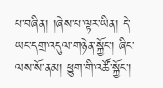པ་བཞིན། །ཞེས་པ་ལྟར་ཡིན། དེ་ཡང་དགྲ་འདུལ་གཉེན་སྐྱོང་། ཞིང་ལས་སོ་ནམ། ཕྱུག་གི་འཚོ་སྐྱོང་།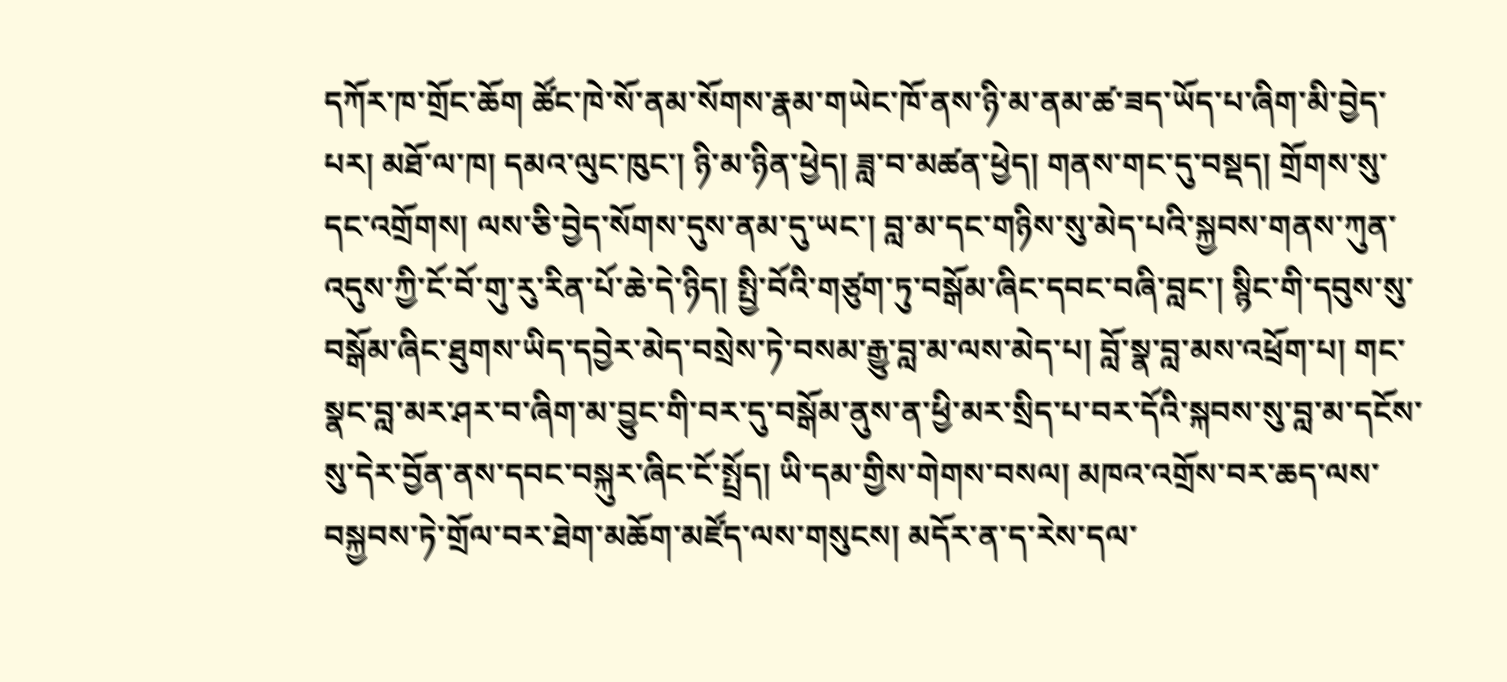དཀོར་ཁ་གྲོང་ཆོག ཚོང་ཁེ་སོ་ནམ་སོགས་རྣམ་གཡེང་ཁོ་ནས་ཉི་མ་ནམ་ཚ་ཟད་ཡོད་པ་ཞིག་མི་བྱེད་པར། མཐོ་ལ་ཁ། དམའ་ལུང་ཁུང་། ཉི་མ་ཉིན་ཕྱེད། ཟླ་བ་མཚན་ཕྱེད། གནས་གང་དུ་བསྡད། གྲོགས་སུ་དང་འགྲོགས། ལས་ཅི་བྱེད་སོགས་དུས་ནམ་དུ་ཡང་། བླ་མ་དང་གཉིས་སུ་མེད་པའི་སྐྱབས་གནས་ཀུན་འདུས་ཀྱི་ངོ་བོ་གུ་རུ་རིན་པོ་ཆེ་དེ་ཉིད། སྤྱི་བོའི་གཙུག་ཏུ་བསྒོམ་ཞིང་དབང་བཞི་བླང་། སྙིང་གི་དབུས་སུ་བསྒོམ་ཞིང་ཐུགས་ཡིད་དབྱེར་མེད་བསྲེས་ཏེ་བསམ་རྒྱུ་བླ་མ་ལས་མེད་པ། བློ་སྣ་བླ་མས་འཕྲོག་པ། གང་སྣང་བླ་མར་ཤར་བ་ཞིག་མ་བྱུང་གི་བར་དུ་བསྒོམ་ནུས་ན་ཕྱི་མར་སྲིད་པ་བར་དོའི་སྐབས་སུ་བླ་མ་དངོས་སུ་དེར་བྱོན་ནས་དབང་བསྐུར་ཞིང་ངོ་སྤྲོད། ཡི་དམ་གྱིས་གེགས་བསལ། མཁའ་འགྲོས་བར་ཆད་ལས་བསྐྱབས་ཏེ་གྲོལ་བར་ཐེག་མཆོག་མཛོད་ལས་གསུངས། མདོར་ན་ད་རེས་དལ་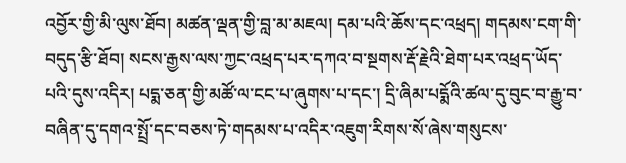འབྱོར་གྱི་མི་ལུས་ཐོབ། མཚན་ལྡན་གྱི་བླ་མ་མཇལ། དམ་པའི་ཆོས་དང་འཕྲད། གདམས་ངག་གི་བདུད་རྩི་ཐོབ། སངས་རྒྱས་ལས་ཀྱང་འཕྲད་པར་དཀའ་བ་སྔགས་རྡོ་རྗེའི་ཐེག་པར་འཕྲད་ཡོད་པའི་དུས་འདིར། པདྨ་ཅན་གྱི་མཚོ་ལ་ངང་པ་ཞུགས་པ་དང་། དྲི་ཞིམ་པདྨོའི་ཚལ་དུ་བུང་བ་རྒྱུ་བ་བཞིན་དུ་དགའ་སྤྲོ་དང་བཅས་ཏེ་གདམས་པ་འདིར་འཇུག་རིགས་སོ་ཞེས་གསུངས་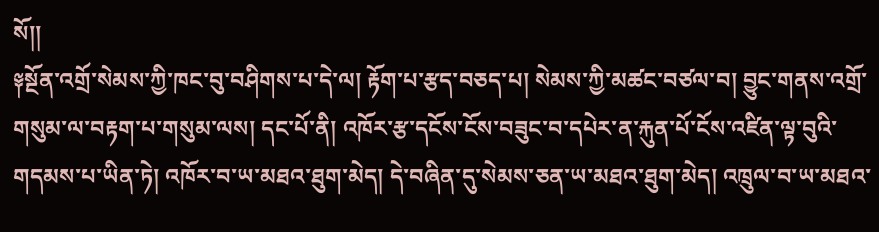སོ།།
༈སྔོན་འགྲོ་སེམས་ཀྱི་ཁང་བུ་བཤིགས་པ་དེ་ལ། རྟོག་པ་རྩད་བཅད་པ། སེམས་ཀྱི་མཚང་བཙལ་བ། བྱུང་གནས་འགྲོ་གསུམ་ལ་བརྟག་པ་གསུམ་ལས། དང་པོ་ནི། འཁོར་རྩ་དངོས་ངོས་བཟུང་བ་དཔེར་ན་རྐུན་པོ་ངོས་འཛིན་ལྟ་བུའི་གདམས་པ་ཡིན་ཏེ། འཁོར་བ་ཡ་མཐའ་ཐུག་མེད། དེ་བཞིན་དུ་སེམས་ཅན་ཡ་མཐའ་ཐུག་མེད། འཁྲུལ་བ་ཡ་མཐའ་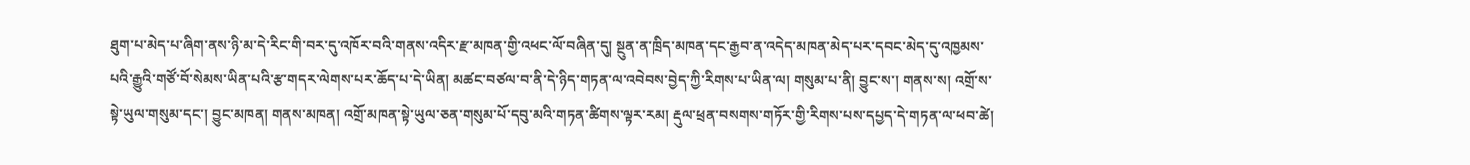ཐུག་པ་མེད་པ་ཞིག་ནས་ཉི་མ་དེ་རིང་གི་བར་དུ་འཁོར་བའི་གནས་འདིར་རྫ་མཁན་གྱི་འཕང་ལོ་བཞིན་དུ། སྔུན་ན་ཁྲིད་མཁན་དང་རྒྱབ་ན་འདེད་མཁན་མེད་པར་དབང་མེད་དུ་འཁྱམས་པའི་རྒྱུའི་གཙོ་བོ་སེམས་ཡིན་པའི་རྩ་གདར་ལེགས་པར་ཆོད་པ་དེ་ཡིན། མཚང་བཙལ་བ་ནི་དེ་ཉིད་གཏན་ལ་འབེབས་བྱེད་ཀྱི་རིགས་པ་ཡིན་ལ། གསུམ་པ་ནི། བྱུང་ས་། གནས་ས། འགྲོ་ས་སྟེ་ཡུལ་གསུམ་དང་། བྱུང་མཁན། གནས་མཁན། འགྲོ་མཁན་སྟེ་ཡུལ་ཅན་གསུམ་པོ་དབུ་མའི་གཏན་ཚིགས་ལྟར་རམ། རྡུལ་ཕྲན་བསགས་གཏོར་གྱི་རིགས་པས་དཔྱད་དེ་གཏན་ལ་ཕབ་ཚེ།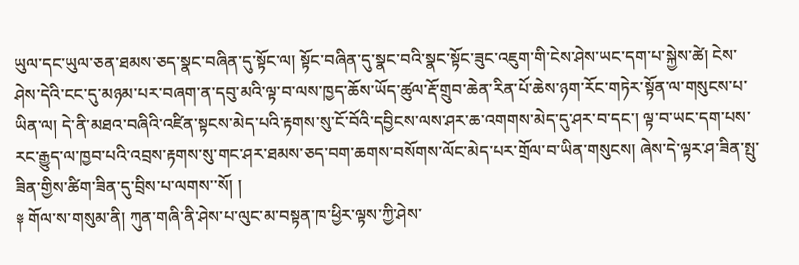ཡུལ་དང་ཡུལ་ཅན་ཐམས་ཅད་སྣང་བཞིན་དུ་སྟོང་ལ། སྟོང་བཞིན་དུ་སྣང་བའི་སྣང་སྟོང་ཟུང་འཇུག་གི་ངེས་ཤེས་ཡང་དག་པ་སྐྱེས་ཚེ། ངེས་ཤེས་དེའི་ངང་དུ་མཉམ་པར་བཞག་ན་དབུ་མའི་ལྟ་བ་ལས་ཁྱད་ཆོས་ཡོད་ཚུལ་རྡོ་གྲུབ་ཆེན་རིན་པོ་ཆེས་ཉག་རོང་གཏེར་སྟོན་ལ་གསུངས་པ་ཡིན་ལ། དེ་ནི་མཐའ་བཞིའི་འཛིན་སྟངས་མེད་པའི་རྟགས་སུ་ངོ་བོའི་དབྱིངས་ལས་ཤར་ཆ་འགགས་མེད་དུ་ཤར་བ་དང་། ལྟ་བ་ཡང་དག་པས་རང་རྒྱུད་ལ་ཁྱབ་པའི་འབྲས་རྟགས་སུ་གང་ཤར་ཐམས་ཅད་བག་ཆགས་བསོགས་ལོང་མེད་པར་གྲོལ་བ་ཡིན་གསུངས། ཞེས་དེ་ལྟར་ཤ་ཟིན་སྤུ་ཟིན་གྱིས་ཚིག་ཟིན་དུ་བྲིས་པ་ལགས་་སོ། །
༈ གོལ་ས་གསུམ་ནི། ཀུན་གཞི་ནི་ཤེས་པ་ལུང་མ་བསྟན་ཁ་ཕྱིར་ལྟས་ཀྱི་ཤེས་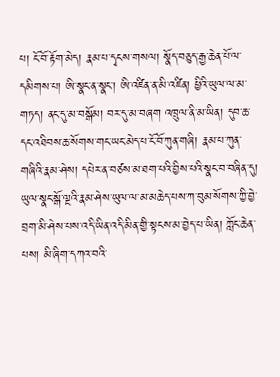པ། ངོ་བོ་རྟོག་མེད། རྣམ་པ་དྭངས་གསལ། སྣོད་བཅུད་རྒྱ་ཆེན་པོ་ལ་དམིགས་པ། ཨི་སྣང་ན་སྣང་། ཨི་འཛིན་ན་མི་འཛིན། ཕྱིའི་ཡུལ་ལ་མ་གཏད། ནང་དུ་མ་བསྒོམ། བར་དུ་མ་བཞག འཁྲུལ་ནི་མ་ཡིན། དུབ་ཆ་དང་འཐིབས་ཆ་སོགས་གང་ཡང་མེད་པ་ངོ་བོ་ཀུན་གཞི། རྣམ་པ་ཀུན་གཞིའི་རྣམ་ཤེས། དཔེར་ན་བཙས་མ་ཐག་པའི་བྱིས་པའི་སྣང་བ་བཞིན་དུ། ཡུལ་སྣང་སྒོ་ལྔའི་རྣམ་ཤེས་ཡུལ་ལ་མ་མཆེད་པས་ཀ་བུམ་སོགས་ཀྱི་བྱེ་བྲག་མི་ཤེས་པས་འདི་ཡིན་འདི་མིན་གྱི་སྟངས་མ་བྱེད་པ་ཡིན། ཀློང་ཆེན་པས། མི་ཞིག་དཀའ་བའི་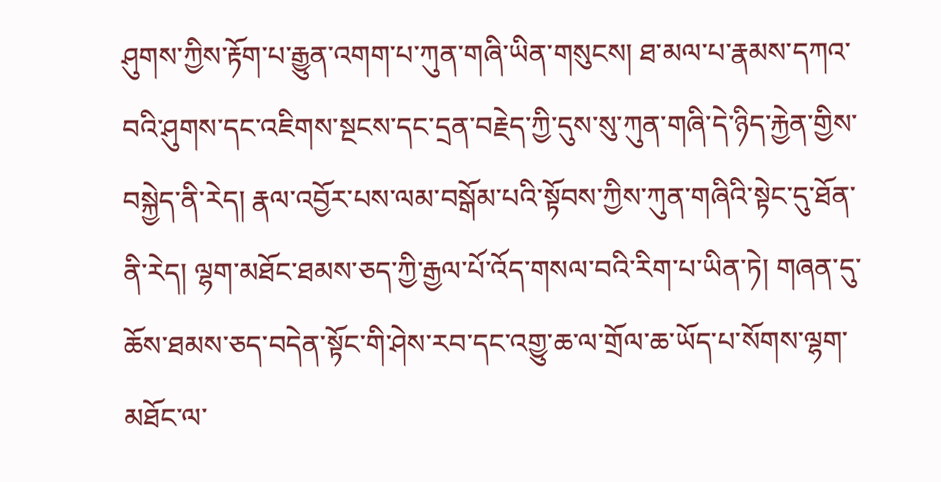ཤུགས་ཀྱིས་རྟོག་པ་རྒྱུན་འགག་པ་ཀུན་གཞི་ཡིན་གསུངས། ཐ་མལ་པ་རྣམས་དཀའ་བའི་ཤུགས་དང་འཇིགས་སྔངས་དང་དྲན་བརྗེད་ཀྱི་དུས་སུ་ཀུན་གཞི་དེ་ཉིད་རྐྱེན་གྱིས་བསྐྱེད་ནི་རེད། རྣལ་འབྱོར་པས་ལམ་བསྒོམ་པའི་སྟོབས་ཀྱིས་ཀུན་གཞིའི་སྟེང་དུ་ཐོན་ནི་རེད། ལྷག་མཐོང་ཐམས་ཅད་ཀྱི་རྒྱལ་པོ་འོད་གསལ་བའི་རིག་པ་ཡིན་ཏེ། གཞན་དུ་ཆོས་ཐམས་ཅད་བདེན་སྟོང་གི་ཤེས་རབ་དང་འགྱུ་ཆ་ལ་གྲོལ་ཆ་ཡོད་པ་སོགས་ལྷག་མཐོང་ལ་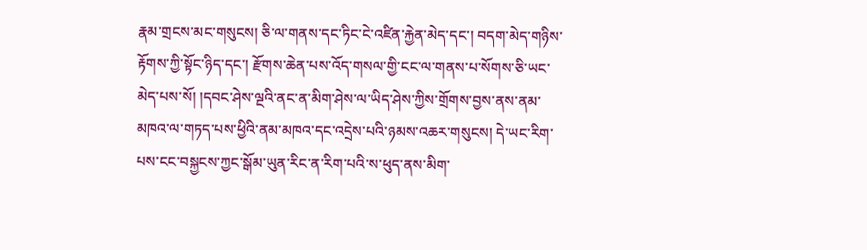རྣམ་གྲངས་མང་གསུངས། ཅི་ལ་གནས་དང་ཏིང་ངེ་འཛིན་རྐྱེན་མེད་དང་། བདག་མེད་གཉིས་རྟོགས་ཀྱི་སྟོང་ཉིད་དང་། རྫོགས་ཆེན་པས་འོད་གསལ་གྱི་ངང་ལ་གནས་པ་སོགས་ཅི་ཡང་མེད་པས་སོ། །དབང་ཤེས་ལྔའི་ནང་ན་མིག་ཤེས་ལ་ཡིད་ཤེས་ཀྱིས་གྲོགས་བྱས་ནས་ནམ་མཁའ་ལ་གཏད་པས་ཕྱིའི་ནམ་མཁའ་དང་འདྲེས་པའི་ཉམས་འཆར་གསུངས། དེ་ཡང་རིག་པས་ངང་བསྐྱངས་ཀྱང་སྒོམ་ཡུན་རིང་ན་རིག་པའི་ས་ཕུད་ནས་མིག་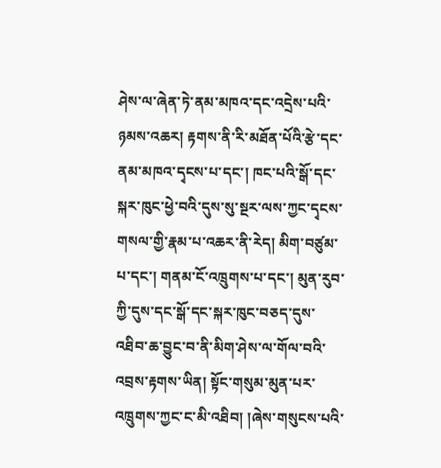ཤེས་ལ་ཞེན་ཏེ་ནམ་མཁའ་དང་འདྲེས་པའི་ཉམས་འཆར། རྟགས་ནི་རི་མཐོན་པོའི་རྩེ་དང་ནམ་མཁའ་དྭངས་པ་དང་། ཁང་པའི་སྒོ་དང་སྐར་ཁུང་ཕྱེ་བའི་དུས་སུ་སྔར་ལས་ཀྱང་དྭངས་གསལ་གྱི་རྣམ་པ་འཆར་ནི་རེད། མིག་བཙུམ་པ་དང་། གནམ་ངོ་འཁྲུགས་པ་དང་། མུན་རུབ་ཀྱི་དུས་དང་སྒོ་དང་སྐར་ཁུང་བཅད་དུས་འཐིབ་ཆ་བྱུང་བ་ནི་མིག་ཤེས་ལ་གོལ་བའི་འབྲས་རྟགས་ཡིན། སྟོང་གསུམ་མུན་པར་འཁྲུགས་ཀྱང་ང་མི་འཐིབ། །ཞེས་གསུངས་པའི་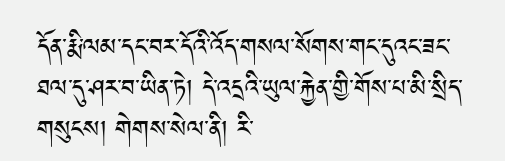དོན་རྨི་ལམ་དང་བར་དོའི་འོད་གསལ་སོགས་གང་དུའང་ཟང་ཐལ་དུ་ཤར་བ་ཡིན་ཏེ། དེ་འདྲའི་ཡུལ་རྐྱེན་གྱི་གོས་པ་མི་སྲིད་གསུངས། གེགས་སེལ་ནི། རི་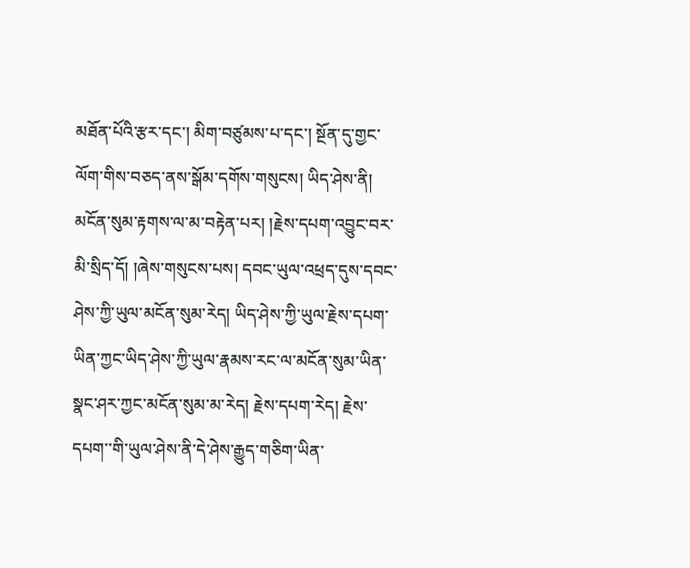མཐོན་པོའི་རྩར་དང་། མིག་བཙུམས་པ་དང་། སྔོན་དུ་གྱང་ལོག་གིས་བཅད་ནས་སྒོམ་དགོས་གསུངས། ཡིད་ཤེས་ནི། མངོན་སུམ་རྟགས་ལ་མ་བརྟེན་པར། །རྗེས་དཔག་འབྱུང་བར་མི་སྲིད་དོ། །ཞེས་གསུངས་པས། དབང་ཡུལ་འཕྲད་དུས་དབང་ཤེས་ཀྱི་ཡུལ་མངོན་སུམ་རེད། ཡིད་ཤེས་ཀྱི་ཡུལ་རྗེས་དཔག་ཡིན་ཀྱང་ཡིད་ཤེས་ཀྱི་ཡུལ་རྣམས་རང་ལ་མངོན་སུམ་ཡིན་སྣང་ཤར་ཀྱང་མངོན་སུམ་མ་རེད། རྗེས་དཔག་རེད། རྗེས་དཔག་་གི་ཡུལ་ཤེས་ནི་དེ་ཤེས་རྒྱུད་གཅིག་ཡིན་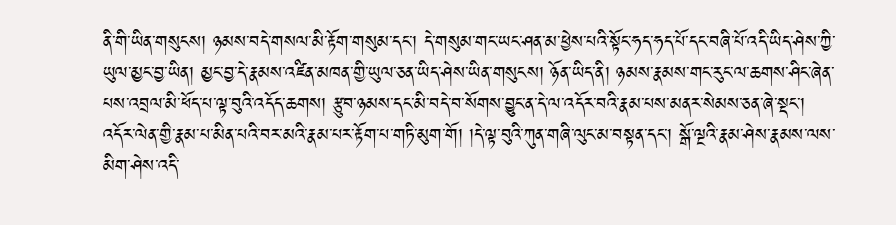ནི་གི་ཡིན་གསུངས། ཉམས་བདེ་གསལ་མི་རྟོག་གསུམ་དང་། དེ་གསུམ་གང་ཡང་ཤན་མ་ཕྱེས་པའི་སྟོང་ཧད་ཧད་པོ་དང་བཞི་པོ་འདི་ཡིད་ཤེས་ཀྱི་ཡུལ་མྱང་བྱ་ཡིན། མྱང་བྱ་དེ་རྣམས་འཛིན་མཁན་གྱི་ཡུལ་ཅན་ཡིད་ཤེས་ཡིན་གསུངས། ཉོན་ཡིད་ནི། ཉམས་རྣམས་གང་རུང་ལ་ཆགས་ཤིང་ཞེན་པས་འབྲལ་མི་ཕོད་པ་ལྟ་བུའི་འདོད་ཆགས། རྩུབ་ཉམས་དང་མི་བདེ་བ་སོགས་བྱུང་ན་དེ་ལ་འདོར་བའི་རྣམ་པས་མནར་སེམས་ཅན་ཞེ་སྡང་། འདོར་ལེན་གྱི་རྣམ་པ་མིན་པའི་བར་མའི་རྣམ་པར་རྟོག་པ་གཏི་མུག་གོ། །དེ་ལྟ་བུའི་ཀུན་གཞི་ལུང་མ་བསྟན་དང་། སྒོ་ལྔའི་རྣམ་ཤེས་རྣམས་ལས་མིག་ཤེས་འདི་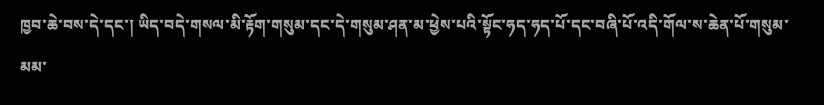ཁྱབ་ཆེ་བས་དེ་དང་། ཡིད་བདེ་གསལ་མི་རྟོག་གསུམ་དང་དེ་གསུམ་ཤན་མ་ཕྱེས་པའི་སྟོང་ཧད་ཧད་པོ་དང་བཞི་པོ་འདི་གོལ་ས་ཆེན་པོ་གསུམ་མམ་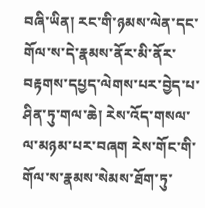བཞི་ཡིན། རང་གི་ཉམས་ལེན་དང་གོལ་ས་དེ་རྣམས་ནོར་མི་ནོར་བརྟགས་དཔྱད་ལེགས་པར་བྱེད་པ་ཤིན་ཏུ་གལ་ཆེ། རེས་འོད་གསལ་ལ་མཉམ་པར་བཞག རེས་གོང་གི་གོལ་ས་རྣམས་སེམས་ཐོག་ཏུ་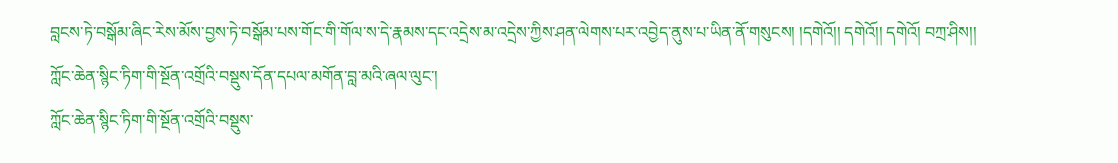བླངས་ཏེ་བསྒོམ་ཞིང་རེས་མོས་བྱས་ཏེ་བསྒོམ་པས་གོང་གི་གོལ་ས་དེ་རྣམས་དང་འདྲེས་མ་འདྲེས་ཀྱིས་ཤན་ལེགས་པར་འབྱེད་ནུས་པ་ཡིན་ནོ་གསུངས། །དགེའོ།། དགེའོ།། དགེའོ། བཀྲ་ཤིས།།
ཀློང་ཆེན་སྙིང་ཏིག་གི་སྔོན་འགྲོའི་བསྡུས་དོན་དཔལ་མགོན་བླ་མའི་ཞལ་ལུང་།
ཀློང་ཆེན་སྙིང་ཏིག་གི་སྔོན་འགྲོའི་བསྡུས་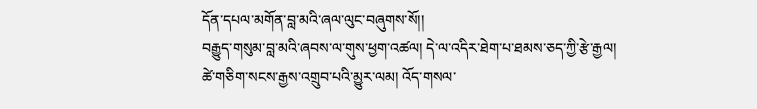དོན་དཔལ་མགོན་བླ་མའི་ཞལ་ལུང་བཞུགས་སོ།།
བརྒྱུད་གསུམ་བླ་མའི་ཞབས་ལ་གུས་ཕྱག་འཚལ། དེ་ལ་འདིར་ཐེག་པ་ཐམས་ཅད་ཀྱི་རྩེ་རྒྱལ། ཚེ་གཅིག་སངས་རྒྱས་འགྲུབ་པའི་མྱུར་ལམ། འོད་གསལ་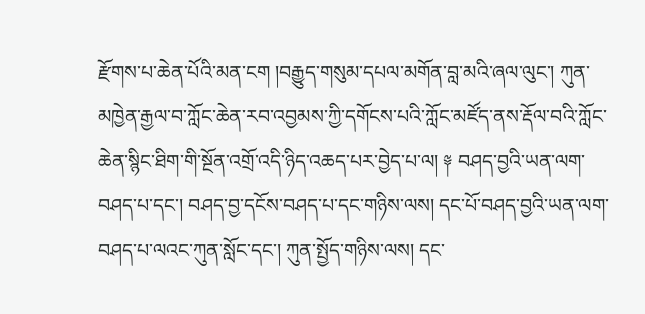རྫོགས་པ་ཆེན་པོའི་མན་ངག །བརྒྱུད་གསུམ་དཔལ་མགོན་བླ་མའི་ཞལ་ལུང་། ཀུན་མཁྱེན་རྒྱལ་བ་ཀློང་ཆེན་རབ་འབྱམས་ཀྱི་དགོངས་པའི་ཀློང་མཛོད་ནས་རྡོལ་བའི་ཀློང་ཆེན་སྙིང་ཐིག་གི་སྔོན་འགྲོ་འདི་ཉིད་འཆད་པར་བྱེད་པ་ལ། ༈ བཤད་བྱའི་ཡན་ལག་བཤད་པ་དང་། བཤད་བྱ་དངོས་བཤད་པ་དང་གཉིས་ལས། དང་པོ་བཤད་བྱའི་ཡན་ལག་བཤད་པ་ལའང་ཀུན་སློང་དང་། ཀུན་སྤྱོད་གཉིས་ལས། དང་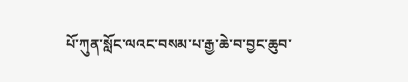པོ་ཀུན་སློང་ལའང་བསམ་པ་རྒྱ་ཆེ་བ་བྱང་ཆུབ་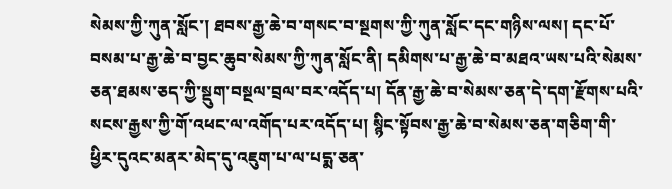སེམས་ཀྱི་ཀུན་སློང་། ཐབས་རྒྱ་ཆེ་བ་གསང་བ་སྔགས་ཀྱི་ཀུན་སློང་དང་གཉིས་ལས། དང་པོ་བསམ་པ་རྒྱ་ཆེ་བ་བྱང་ཆུབ་སེམས་ཀྱི་ཀུན་སློང་ནི། དམིགས་པ་རྒྱ་ཆེ་བ་མཐའ་ཡས་པའི་སེམས་ཅན་ཐམས་ཅད་ཀྱི་སྡུག་བསྔལ་བྲལ་བར་འདོད་པ། དོན་རྒྱ་ཆེ་བ་སེམས་ཅན་དེ་དག་རྫོགས་པའི་སངས་རྒྱས་ཀྱི་གོ་འཕང་ལ་འགོད་པར་འདོད་པ། སྙིང་སྟོབས་རྒྱ་ཆེ་བ་སེམས་ཅན་གཅིག་གི་ཕྱིར་དུའང་མནར་མེད་དུ་འཇུག་པ་ལ་པདྨ་ཅན་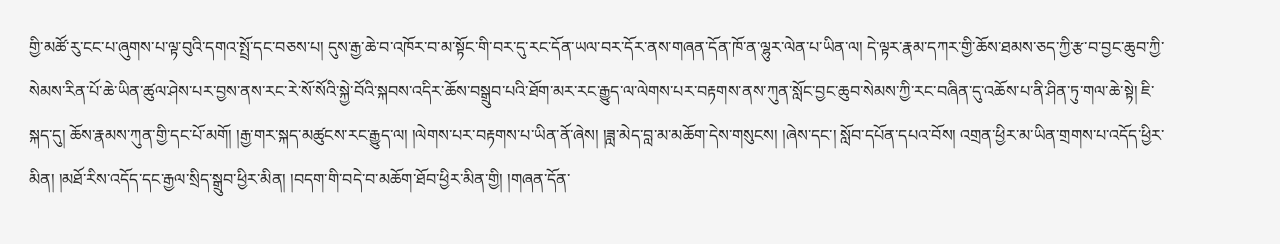གྱི་མཚོ་རུ་ངང་པ་ཞུགས་པ་ལྟ་བུའི་དགའ་སྤྲོ་དང་བཅས་པ། དུས་རྒྱ་ཆེ་བ་འཁོར་བ་མ་སྟོང་གི་བར་དུ་རང་དོན་ཡལ་བར་དོར་ནས་གཞན་དོན་ཁོ་ན་ལྷུར་ལེན་པ་ཡིན་ལ། དེ་ལྟར་རྣམ་དཀར་གྱི་ཆོས་ཐམས་ཅད་ཀྱི་རྩ་བ་བྱང་ཆུབ་ཀྱི་སེམས་རིན་པོ་ཆེ་ཡིན་ཚུལ་ཤེས་པར་བྱས་ནས་རང་རེ་སོ་སོའི་སྐྱེ་བོའི་སྐབས་འདིར་ཆོས་བསྒྲུབ་པའི་ཐོག་མར་རང་རྒྱུད་ལ་ལེགས་པར་བརྟགས་ནས་ཀུན་སློང་བྱང་ཆུབ་སེམས་ཀྱི་རང་བཞིན་དུ་འཆོས་པ་ནི་ཤིན་ཏུ་གལ་ཆེ་སྟེ། ཇི་སྐད་དུ། ཆོས་རྣམས་ཀུན་གྱི་དང་པོ་མགོ། །རྒྱ་གར་སྐད་མཚུངས་རང་རྒྱུད་ལ། །ལེགས་པར་བརྟགས་པ་ཡིན་ནོ་ཞེས། །ཟླ་མེད་བླ་མ་མཆོག་དེས་གསུངས། །ཞེས་དང་། སློབ་དཔོན་དཔའ་བོས། འགྲན་ཕྱིར་མ་ཡིན་གྲགས་པ་འདོད་ཕྱིར་མིན། །མཐོ་རིས་འདོད་དང་རྒྱལ་སྲིད་སྒྲུབ་ཕྱིར་མིན། །བདག་གི་བདེ་བ་མཆོག་ཐོབ་ཕྱིར་མིན་གྱི། །གཞན་དོན་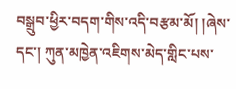བསྒྲུབ་ཕྱིར་བདག་གིས་འདི་བརྩམ་མོ། །ཞེས་དང་། ཀུན་མཁྱེན་འཇིགས་མེད་གླིང་པས་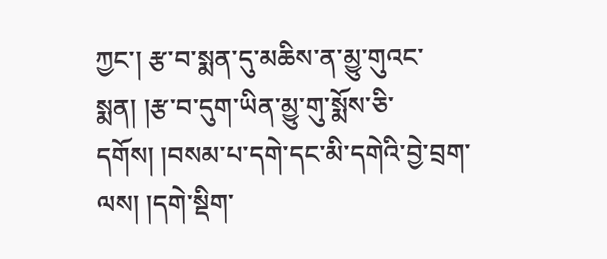ཀྱང་། རྩ་བ་སྨན་དུ་མཆིས་ན་མྱུ་གུའང་སྨན། །རྩ་བ་དུག་ཡིན་མྱུ་གུ་སྨོས་ཅི་དགོས། །བསམ་པ་དགེ་དང་མི་དགེའི་བྱེ་བྲག་ལས། །དགེ་སྡིག་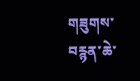གཟུགས་བརྙན་ཆེ་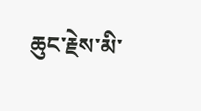ཆུང་རྗེས་མི་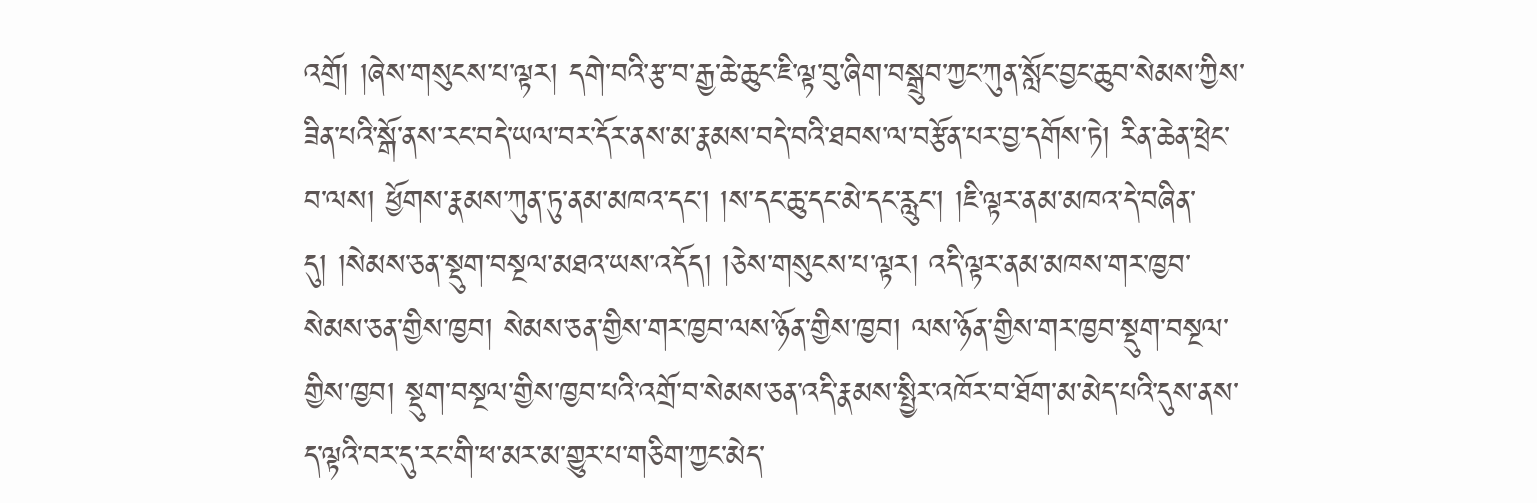འགྲོ། །ཞེས་གསུངས་པ་ལྟར། དགེ་བའི་རྩ་བ་རྒྱ་ཆེ་ཆུང་ཇི་ལྟ་བུ་ཞིག་བསྒྲུབ་ཀྱང་ཀུན་སློང་བྱང་ཆུབ་སེམས་ཀྱིས་ཟིན་པའི་སྒོ་ནས་རང་བདེ་ཡལ་བར་དོར་ནས་མ་རྣམས་བདེ་བའི་ཐབས་ལ་བརྩོན་པར་བྱ་དགོས་ཏེ། རིན་ཆེན་ཕྲེང་བ་ལས། ཕྱོགས་རྣམས་ཀུན་ཏུ་ནམ་མཁའ་དང་། །ས་དང་ཆུ་དང་མེ་དང་རླུང་། །ཇི་ལྟར་ནམ་མཁའ་དེ་བཞིན་དུ། །སེམས་ཅན་སྡུག་བསྔལ་མཐའ་ཡས་འདོད། །ཅེས་གསུངས་པ་ལྟར། འདི་ལྟར་ནམ་མཁས་གར་ཁྱབ་སེམས་ཅན་གྱིས་ཁྱབ། སེམས་ཅན་གྱིས་གར་ཁྱབ་ལས་ཉོན་གྱིས་ཁྱབ། ལས་ཉོན་གྱིས་གར་ཁྱབ་སྡུག་བསྔལ་གྱིས་ཁྱབ། སྡུག་བསྔལ་གྱིས་ཁྱབ་པའི་འགྲོ་བ་སེམས་ཅན་འདི་རྣམས་སྤྱིར་འཁོར་བ་ཐོག་མ་མེད་པའི་དུས་ནས་ད་ལྟའི་བར་དུ་རང་གི་ཕ་མར་མ་གྱུར་པ་གཅིག་ཀྱང་མེད་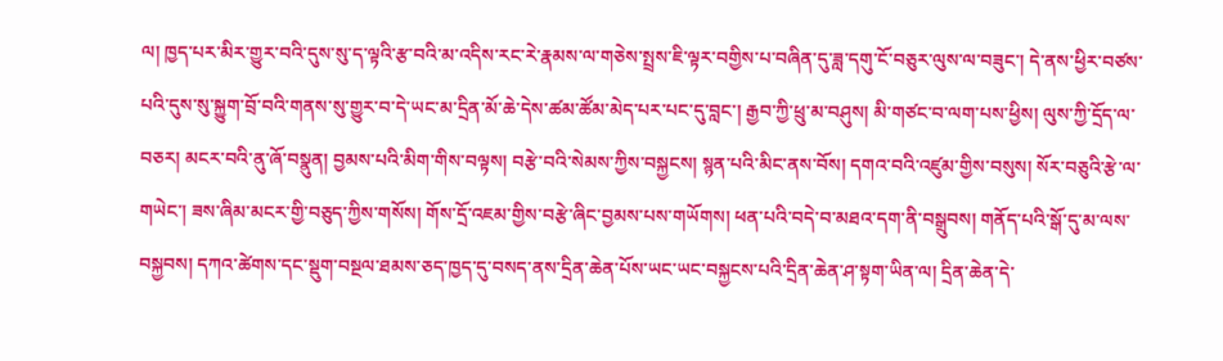ལ། ཁྱད་པར་མིར་གྱུར་བའི་དུས་སུ་ད་ལྟའི་རྩ་བའི་མ་འདིས་རང་རེ་རྣམས་ལ་གཅེས་སྤྲས་ཇི་ལྟར་བགྱིས་པ་བཞིན་དུ་ཟླ་དགུ་ངོ་བཅུར་ལུས་ལ་བཟུང་། དེ་ནས་ཕྱིར་བཙས་པའི་དུས་སུ་སྐྱུག་བྲོ་བའི་གནས་སུ་གྱུར་བ་དེ་ཡང་མ་དྲིན་མོ་ཆེ་དེས་ཚམ་ཚོམ་མེད་པར་པང་དུ་བླང་། རྒྱབ་ཀྱི་ཕྲུ་མ་བཤུས། མི་གཙང་བ་ལག་པས་ཕྱིས། ལུས་ཀྱི་དྲོད་ལ་བཅར། མངར་བའི་ནུ་ཞོ་བསྣུན། བྱམས་པའི་མིག་གིས་བལྟས། བརྩེ་བའི་སེམས་ཀྱིས་བསྐྱངས། སྙན་པའི་མིང་ནས་བོས། དགའ་བའི་འཛུམ་གྱིས་བསུས། སོར་བཅུའི་རྩེ་ལ་གཡེང་། ཟས་ཞིམ་མངར་གྱི་བཅུད་ཀྱིས་གསོས། གོས་དྲོ་འཇམ་གྱིས་བརྩེ་ཞིང་བྱམས་པས་གཡོགས། ཕན་པའི་བདེ་བ་མཐའ་དག་ནི་བསྒྲུབས། གནོད་པའི་སྒོ་དུ་མ་ལས་བསྐྱབས། དཀའ་ཚེགས་དང་སྡུག་བསྔལ་ཐམས་ཅད་ཁྱད་དུ་བསད་ནས་དྲིན་ཆེན་པོས་ཡང་ཡང་བསྐྱངས་པའི་དྲིན་ཆེན་ཤ་སྟག་ཡིན་ལ། དྲིན་ཆེན་དེ་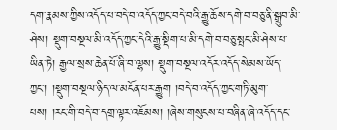དག་རྣམས་ཀྱིས་འདོད་པ་བདེ་བ་འདོད་ཀྱང་བདེ་བའི་རྒྱུ་ཆོས་དགེ་བ་བཅུ་ནི་སྒྲུབ་མི་ཤེས། སྡུག་བསྔལ་མི་འདོད་ཀྱང་དེའི་རྒྱུ་སྡིག་པ་མི་དགེ་བ་བཅུ་སྤང་མི་ཤེས་པ་ཡིན་ཏེ། རྒྱལ་སྲས་ཆེན་པོ་ཞི་བ་ལྷས། སྡུག་བསྔལ་འདོར་འདོད་སེམས་ཡོད་ཀྱང་། །སྡུག་བསྔལ་ཉིད་ལ་མངོན་པར་རྒྱུག །བདེ་བ་འདོད་ཀྱང་གཏི་མུག་པས། །རང་གི་བདེ་བ་དགྲ་ལྟར་འཇོམས། །ཞེས་གསུངས་པ་བཞིན་ཞེ་འདོད་དང་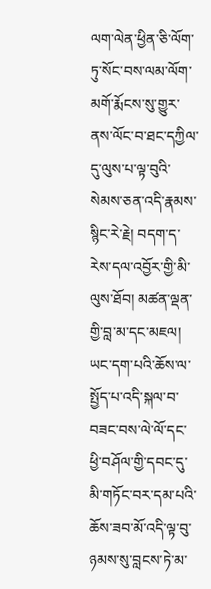ལག་ལེན་ཕྱིན་ཅི་ལོག་ཏུ་སོང་བས་ལམ་ལོག་མགོ་རྨོངས་སུ་གྱུར་ནས་ལོང་བ་ཐང་དཀྱིལ་དུ་ལུས་པ་ལྟ་བུའི་སེམས་ཅན་འདི་རྣམས་སྙིང་རེ་རྗེ། བདག་ད་རེས་དལ་འབྱོར་གྱི་མི་ལུས་ཐོབ། མཚན་ལྡན་གྱི་བླ་མ་དང་མཇལ། ཡང་དག་པའི་ཆོས་ལ་སྤྱོད་པ་འདི་སྐལ་བ་བཟང་བས་ལེ་ལོ་དང་ཕྱི་བཤོལ་གྱི་དབང་དུ་མི་གཏོང་བར་དམ་པའི་ཆོས་ཟབ་མོ་འདི་ལྟ་བུ་ཉམས་སུ་བླངས་ཏེ་མ་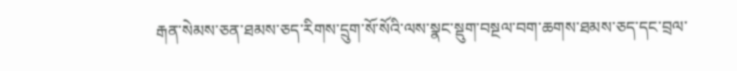རྒན་སེམས་ཅན་ཐམས་ཅད་རིགས་དྲུག་སོ་སོའི་ལས་སྣང་སྡུག་བསྔལ་བག་ཆགས་ཐམས་ཅད་དང་བྲལ་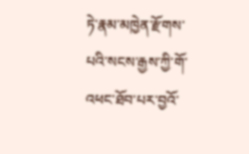ཏེ་རྣམ་མཁྱེན་རྫོགས་པའི་སངས་རྒྱས་ཀྱི་གོ་འཕང་ཐོབ་པར་བྱའོ་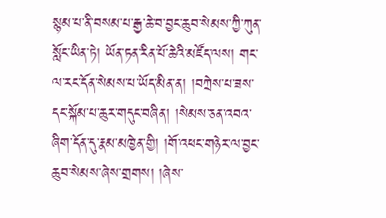སྙམ་པ་ནི་བསམ་པ་རྒྱ་ཆེ་བ་བྱང་ཆུབ་སེམས་ཀྱི་ཀུན་སློང་ཡིན་ཏེ། ཡོན་ཏན་རིན་པོ་ཆེའི་མཛོད་ལས། གང་ལ་རང་དོན་སེམས་པ་ཡོད་མིན་ན། །བཀྲེས་པ་ཟས་དང་སྐོམ་པ་ཆུར་གདུང་བཞིན། །སེམས་ཅན་འབའ་ཞིག་དོན་དུ་རྣམ་མཁྱེན་གྱི། །གོ་འཕང་གཉེར་ལ་བྱང་ཆུབ་སེམས་ཞེས་གྲགས། །ཞེས་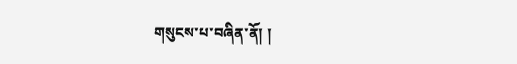གསུངས་པ་བཞིན་ནོ། །